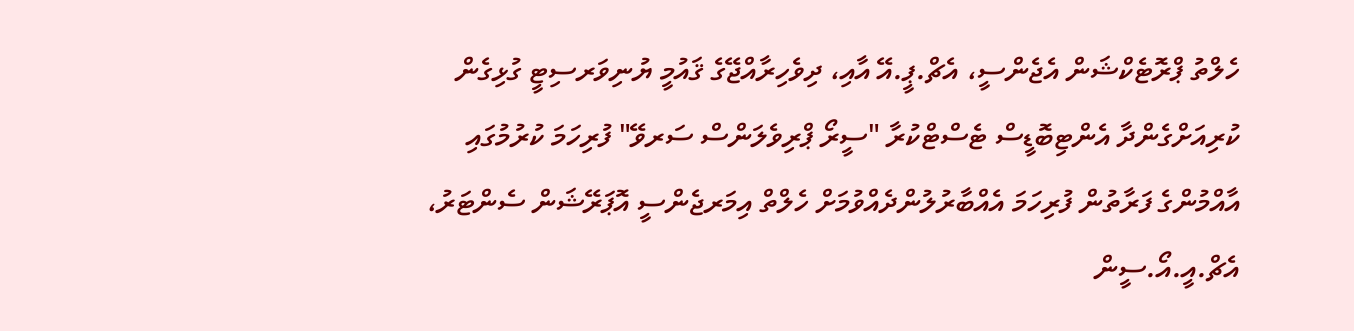ހެލްތު ޕްރޮޓެކްޝަން އެޖެންސީ، އެޗް.ޕީ.އޭ އާއި، ދިވެހިރާއްޖޭގެ ޤައުމީ ޔުނިވަރސިޓީ ގުޅިގެން ކުރިއަށްގެންދާ އެންޓިބޮޑީސް ޓެސްޓްކުރާ "ސީރޯ ޕްރިވެލަންސް ސަރވޭ" ފުރިހަމަ ކުރުމުގައި އާއްމުންގެ ފަރާތުން ފުރިހަމަ އެއްބާރުލުންދެއްވުމަށް ހެލްތް އިމަރޖެންސީ އޮޕަރޭޝަން ސެންޓަރު، އެޗް.އީ.އޯ.ސީން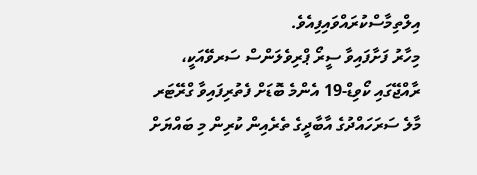އިލްތިމާސްކުރައްވައިފިއެވެ.
މިހާރު ފަށާފައިވާ ސީރޯ ޕްރިވެލަންސް ސަރވޭއަކީ، ރާއްޖޭގައި ކޯވިޑް-19 އެންމެ ބޮޑަށް ފެތުރިފައިވާ ގްރޭޓަރ މާލެ ސަރަހައްދުގެ އާބާދީގެ ތެރެއިން ކުރިން މި ބައްޔަށް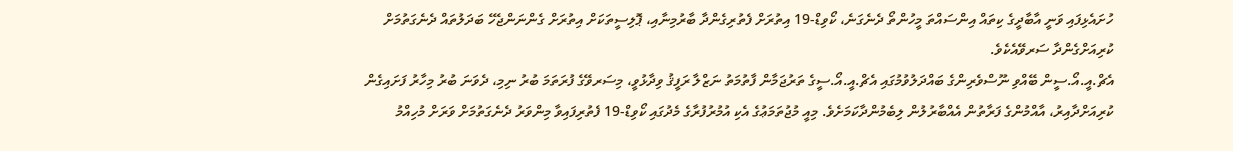ހުށައެޅިފައި ވަނީ އާބާދީގެ ކިތައް އިންސައްތަ މީހުންތޯ ދެނެގަނެ، ކޯވިޑް-19 އިތުރަށް ފެތުރިގެންދާ ބާރުމިނާއި، ޕޮލިސީތަކަށް އިތުރަށް ގެންނަންޖެހޭ ބަދަލުތައް ދެނެގަތުމަށް ކުރިއަށްގެންދާ ސަރވޭއެކެވެ.
އެޗް.އީ.އޯ.ސީން ބޭއްވި ނޫސްވެރިންގެ ބައްދަލުވުމުގައި އެޗް.އީ.އޯ.ސީގެ ތަރުޖަމާން ފާތުމަތު ނަޒްލާ ރަފީޤު ވިދާޅުވީ، މިސަރވޭގެ ފުރަތަމަ ބުރު ނިމި، ދެވަނަ ބުރު މިހާރު ފަށައިގެން ކުރިއަށްދާއިރު، އާއްމުންގެ ފަރާތުން އެއްބާރުލުން ލިބެމުންދާކަމަށެވެ. މިއީ މުޖުތަމަޢުގެ އެކި އުމުރުފުރާގެ މެދުގައި ކޯވިޑް-19 ފެތުރިފައިވާ މިންވަރު ދެނެގަތުމަށް ވަރަށް މުހިއްމު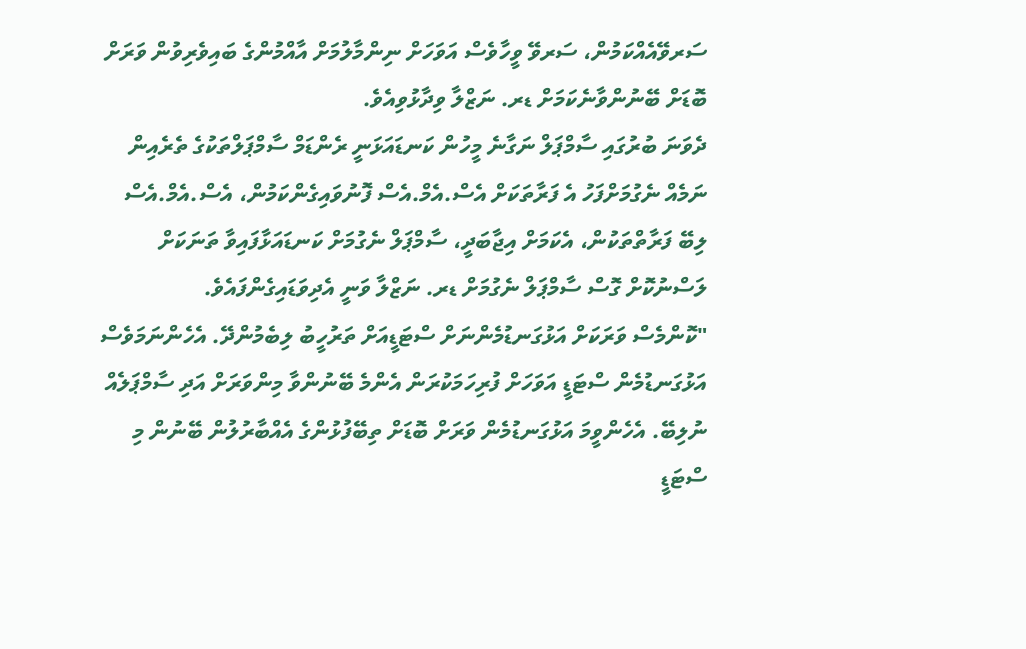ސަރވޭއެއްކަމުން، ސަރވޭ ވީހާވެސް އަވަހަށް ނިންމާލުމަށް އާއްމުންގެ ބައިވެރިވުން ވަރަށް ބޮޑަށް ބޭނުންވާނެކަމަށް ޑރ. ނަޒްލާ ވިދާޅުވިއެވެ.
ދެވަނަ ބުރުގައި ސާމްޕަލް ނަގާނެ މީހުން ކަނޑައަޅަނީ ރެންޑަމް ސާމްޕަލްތަކުގެ ތެރެއިން ނަމެއް ނެގުމަށްފަހު އެ ފަރާތަކަށް އެސް.އެމް.އެސް ފޮނުވައިގެންކަމުން، އެސް.އެމް.އެސް ލިބޭ ފަރާތްތަކުން، އެކަމަށް އިޖާބަދީ، ސާމްޕަލް ނެގުމަށް ކަނޑައަޅާފައިވާ ތަނަކަށް ލަސްނުކޮށް ގޮސް ސާމްޕަލް ނެގުމަށް ޑރ. ނަޒްލާ ވަނީ އެދިވަޑައިގެންފައެވެ.
"ކޮންމެސް ވަރަކަށް އަޅުގަނޑުމެންނަށް ސްޓަޑީއަށް ތަރުހީބު ލިބެމުންދޭ. އެހެންނަމަވެސް އަޅުގަނޑުމެން ސްޓަޑީ އަވަހަށް ފުރިހަމަކުރަން އެންމެ ބޭނުންވާ މިންވަރަށް އަދި ސާމްޕަލެއް ނުލިބޭ. އެހެންވީމަ އަޅުގަނޑުމެން ވަރަށް ބޮޑަށް ތިބޭފުޅުންގެ އެއްބާރުލުން ބޭނުން މި ސްޓަޑީ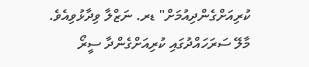ކުރިއަށްގެންދިއުމަށް" ޑރ. ނަޒްލާ ވިދާޅުވިއެވެ.
މާލޭ ސަރަހައްދުގައި ކުރިއަށްގެންދާ ސީރޯ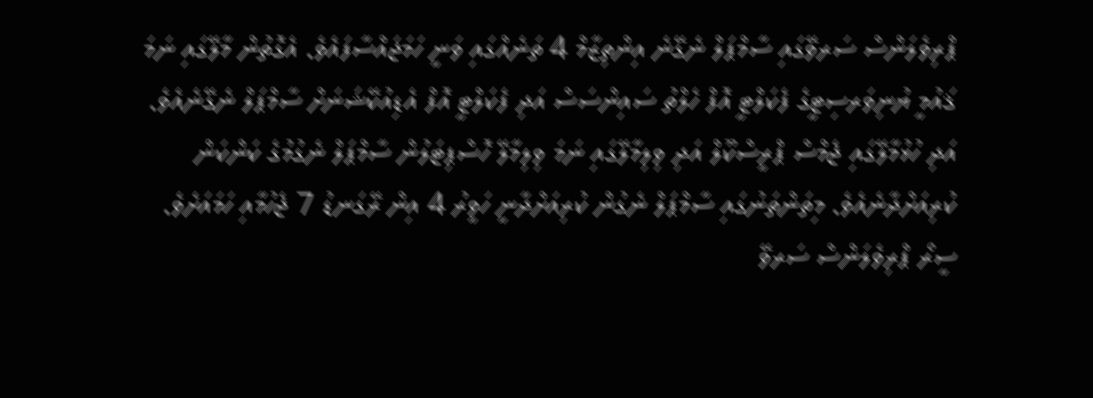ޕްރިވެލަންސް ސަރވޭގައި ސާމްޕަލް ނެގޭނެ އިންތިޒާމް 4 ތަނެއްގައި ވަނީ ހަމަޖައްސާފައެވެ. އެގޮތުން މާލޭގައި ނަމަ ޤައުމީ ޔުނިވަރސިޓީގެ ފެކަލްޓީ އޮފް ހެލްތު ސައިންސަސް އަދި ފެކަލްޓީ އޮފް އެޑިއުކޭޝަނަށް ސާމްޕަލް ނެގޭނެއެވެ. އަދި ހުޅުމާލޭގައި ޖެމްސް ޕްރީސްކޫލް އަދި ވިލިމާލޭގައި ނަމަ ވިލިމާލޭ ހޮސްޕިޓަލުން ސާމްޕަލް ނެގުމުގެ ކަންކަން ކުރިއަށްދާނެއެވެ. މިތަންތަނުގައި ސާމްޕަލް ނެގުން ކުރިއަށްދާނީ ހަވީރު 4 އިން ރޭގަނޑު 7 ޖެހުމާއި ހަމައަށެވެ.
ސީރޯ ޕްރިވެލަންސް ސަރވޭ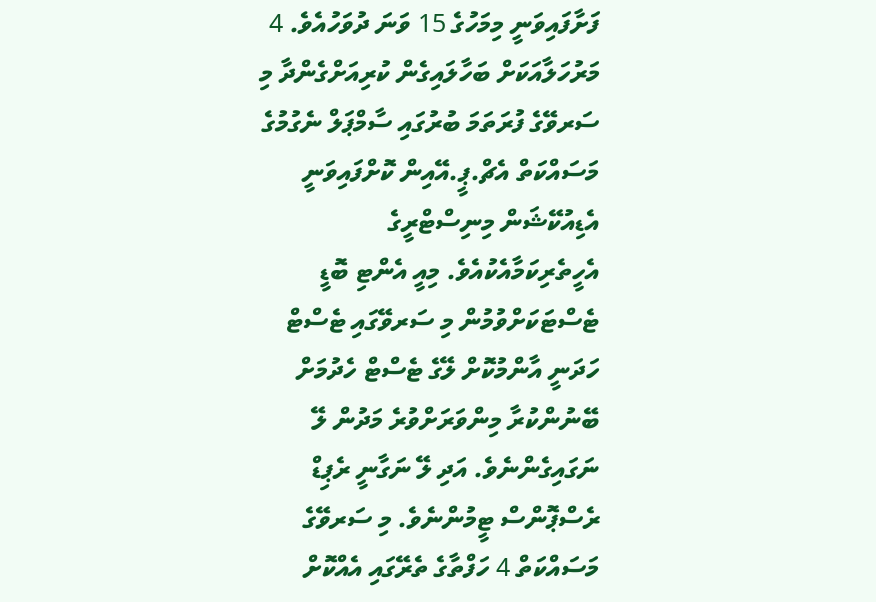ފަށާފައިވަނީ މިމަހުގެ 15 ވަނަ ދުވަހުއެވެ. 4 މަރުހަލާއަކަށް ބަހާލައިގެން ކުރިއަށްގެންދާ މި ސަރވޭގެ ފުރަތަމަ ބުރުގައި ސާމްޕަލް ނެގުމުގެ މަސައްކަތް އެޗް.ޕީ.އޭއިން ކޮށްފައިވަނީ އެޑިއުކޭޝަން މިނިސްޓްރީގެ އެހީތެރިކަމާއެކުއެވެ. މިއީ އެންޓި ބޮޑީ ޓެސްޓަކަށްވުމުން މި ސަރވޭގައި ޓެސްޓް ހަދަނީ އާންމުކޮށް ލޭގެ ޓެސްޓް ހެދުމަށް ބޭނުންކުރާ މިންވަރަށްވުރެ މަދުން ލޭ ނަގައިގެންނެވެ. އަދި ލޭ ނަގާނީ ރެޕިޑް ރެސްޕޮންސް ޓީމުންނެވެ. މި ސަރވޭގެ މަސައްކަތް 4 ހަފްތާގެ ތެރޭގައި އެއްކޮށް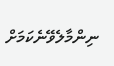ނިންމާލެވޭނެކަމަށް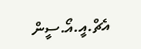އެޗް.އީ.އޯ.ސީން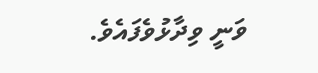ވަނީ ވިދާޅުވެފައެވެ.